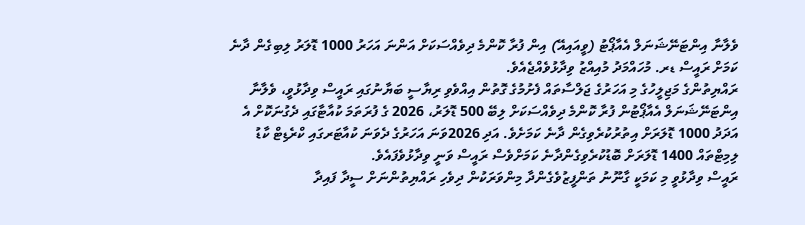ވެލާނާ އިންޓަނޭޝަނަލް އެއާޕޯޓު (ވީއައިއޭ) އިން ފުރާ ކޮންމެ ދިވެއްސަކަށް އަންނަ އަހަރު 1000 ޑޮލަރު ލިބިގެން ދާނެ ކަމަށް ރައީސް ޑރ. މުހައްމަދު މުއިއްޒު ވިދާޅުވެއްޖެއެވެ.
ރައްޔިތުންގެ މަޖިލީހުގެ މި އަހަރުގެ ޖަލްސާތައް ފެށުމުގެ ގޮތުން އިއްވެވި ރިޔާސީ ބަޔާނުގައި ރައީސް ވިދާޅުވީ، ވެލާނާ އިންޓަނޭޝަނަލް އެއާޕޯޓުން ފުރާ ކޮންމެ ދިވެއްސަކަށް ލިބޭ 500 ޑޮލަރު، 2026 ގެ ފުރަތަމަ ކުއާޓާގައި ދެގުނަކޮށް އެ އަދަދު 1000 ޑޮލަރަށް އިތުރުކުރެވިގެން ދާނެ ކަމަށެވެ. އަދި 2026ވަނަ އަހަރުގެ ދެވަނަ ކުއާޓަރގައި ކްރެޑިޓް ކާޑު ލިމިޓްތައް 1400 ޑޮލަރަށް ބޮޑުކުރެވިގެންދާނެ ކަމަށްވެސް ރައީސް ވަނީ ވިދާޅުވެފައެވެ.
ރައީސް ވިދާޅުވީ މި ކަމަކީ ގާނޫނު ތަންފީޒުވެގެންދާ މިންވަރަކުން ދިވެހި ރައްޔިތުންނަށް ސީދާ ފައިދާ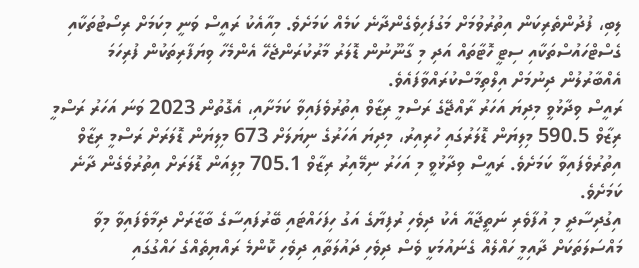ލިބި، ފުދުންތެރިކަން އިތުރުވުމަށް މަގުފަހިވެގެންދާނެ ކަމެއް ކަމަށެވެ. މިއާއެކު ރައީސް ވަނީ މިކަމަށް ރިސޯޓުތަކާއި ގެސްޓްހައުސްތަކާއި ސިޓީ ހޮޓާތައް އަދި މި ގާނޫނުން ޑޮލަރު މާރުކުރަންޖެހޭ އެންމެހާ ވިޔަފާރިތަކުން ފުރިހަމަ އެއްބާރުލުން ދިނުމަށް އިލްތިމާސްކުރައްވާފައެވެ.
ރައީސް ވިދާޅުވީ މިދިޔަ އަހަރު ރާއްޖޭގެ ރަސްމީ ރިޒާވް އިތުރުވެފައިވާ ކަމަށާއި، އެގޮތުން 2023 ވަނަ އަހަރު ރަސްމީ ރިޒާވް 590.5 މިލިޔަން ޑޮލަރުގައި ހުރިއިރު، މިދިޔަ އަހަރުގެ ނިޔަލަށް 673 މިލިޔަން ޑޮލަރަށް ރަސްމީ ރިޒާވް އިތުރުވެފައިވާ ކަމަށެވެ. ރައީސް ވިދާޅުވީ މި އަހަރު ނިމޭއިރު ރިޒާވް 705.1 މިލިއަން ޑޮލަރަށް އިތުރުވެގެން ދާނެ ކަމަށެވެ.
އިގުދިސާދީ މި އުފާވެރި ނަތީޖާއާ އެކު ދިވެހި ރުފިޔާގެ އަގު ހިފަހައްޓައި ބޭރުފައިސާގެ ބާޒާރަށް ދިމާވެފައިވާ މިވާ މައްސަލަތަކަށް ދާއިމީ ހައްލެއް ގެނައުމަކީ ވެސް ދިވެހި ދައުލަތާއި ދިވެހި ކޮންމެ ރައްޔިތެއްގެ ހައްގުގައި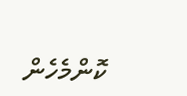ކޮންމެހެން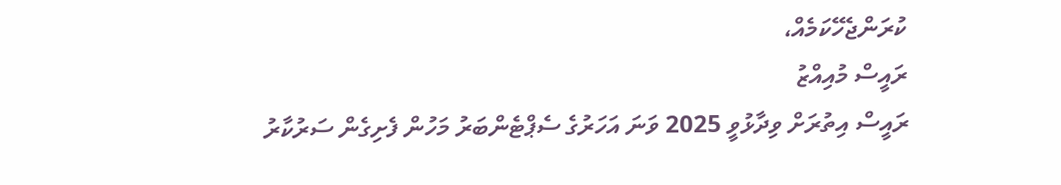ކުރަންޖެހޭކަމެއް،
ރައީސް މުއިއްޒު
ރައީސް އިތުރަށް ވިދާޅުވީ 2025 ވަނަ އަހަރުގެ ސެޕްޓެންބަރު މަހުން ފެށިގެން ސަރުކާރު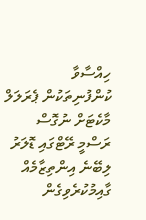ހިއްސާވާ ކުންފުނިތަކުން ޕެރަލަލް މާކެޓަށް ނުގޮސް ރަސްމީ ރޭޓްގައި ޑޮލަރު ލިބޭނެ އިންތިޒާމެއް ގާއިމުކުރެވިގެން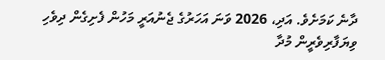ދާނެ ކަމަށެވެ. އަދި، 2026 ވަނަ އަހަރުގެ ޖެނުއަރީ މަހުން ފެށިގެން ދިވެހި ވިޔަފާރިވެރީން މުދާ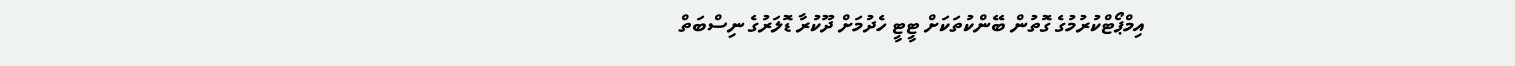އިމްޕޯޓްކުރުމުގެ ގޮތުން ބޭންކުތަކަށް ޓީޓީ ހެދުމަށް ދޫކުރާ ޑޮލަރުގެ ނިސްބަތް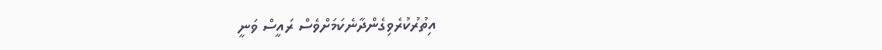އިތުރުކުރެވިގެންދާނެކަމަށްވެސް ރައީސް ވަނީ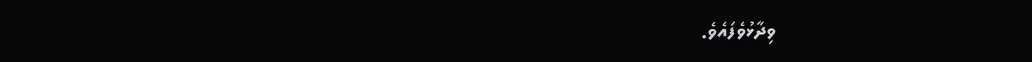ވިދާޅުވެފައެވެ.